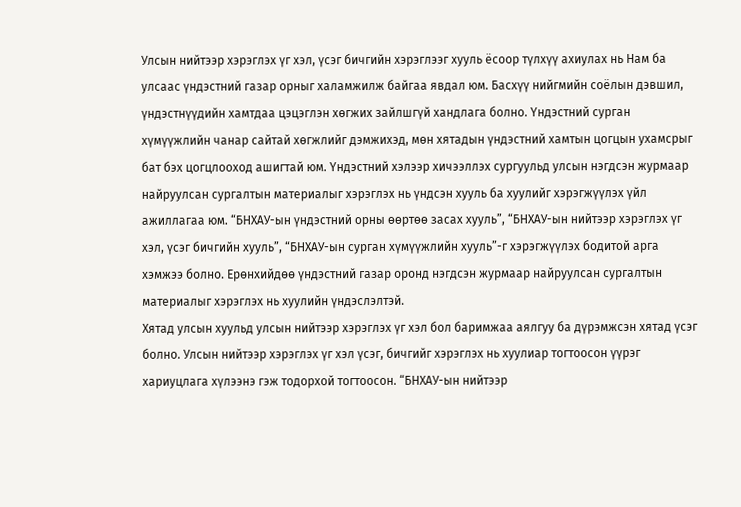Улсын нийтээр хэрэглэх үг хэл, үсэг бичгийн хэрэглээг хууль ёсоор түлхүү ахиулах нь Нам ба улсаас үндэстний газар орныг халамжилж байгаа явдал юм. Басхүү нийгмийн соёлын дэвшил, үндэстнүүдийн хамтдаа цэцэглэн хөгжих зайлшгүй хандлага болно. Үндэстний сурган хүмүүжлийн чанар сайтай хөгжлийг дэмжихэд, мөн хятадын үндэстний хамтын цогцын ухамсрыг бат бэх цогцлооход ашигтай юм. Үндэстний хэлээр хичээллэх сургуульд улсын нэгдсэн журмаар найруулсан сургалтын материалыг хэрэглэх нь үндсэн хууль ба хуулийг хэрэгжүүлэх үйл ажиллагаа юм. “БНХАУ-ын үндэстний орны өөртөө засах хууль”, “БНХАУ-ын нийтээр хэрэглэх үг хэл, үсэг бичгийн хууль”, “БНХАУ-ын сурган хүмүүжлийн хууль”-г хэрэгжүүлэх бодитой арга хэмжээ болно. Ерөнхийдөө үндэстний газар оронд нэгдсэн журмаар найруулсан сургалтын материалыг хэрэглэх нь хуулийн үндэслэлтэй.
Хятад улсын хуульд улсын нийтээр хэрэглэх үг хэл бол баримжаа аялгуу ба дүрэмжсэн хятад үсэг болно. Улсын нийтээр хэрэглэх үг хэл үсэг, бичгийг хэрэглэх нь хуулиар тогтоосон үүрэг хариуцлага хүлээнэ гэж тодорхой тогтоосон. “БНХАУ-ын нийтээр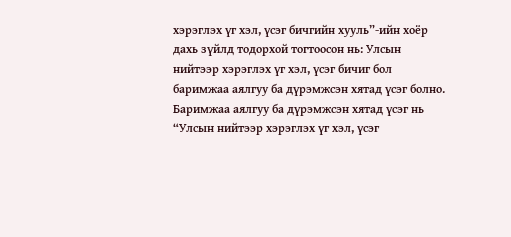хэрэглэх үг хэл, үсэг бичгийн хууль”-ийн хоёр дахь зүйлд тодорхой тогтоосон нь: Улсын нийтээр хэрэглэх үг хэл, үсэг бичиг бол баримжаа аялгуу ба дүрэмжсэн хятад үсэг болно. Баримжаа аялгуу ба дүрэмжсэн хятад үсэг нь “Улсын нийтээр хэрэглэх үг хэл, үсэг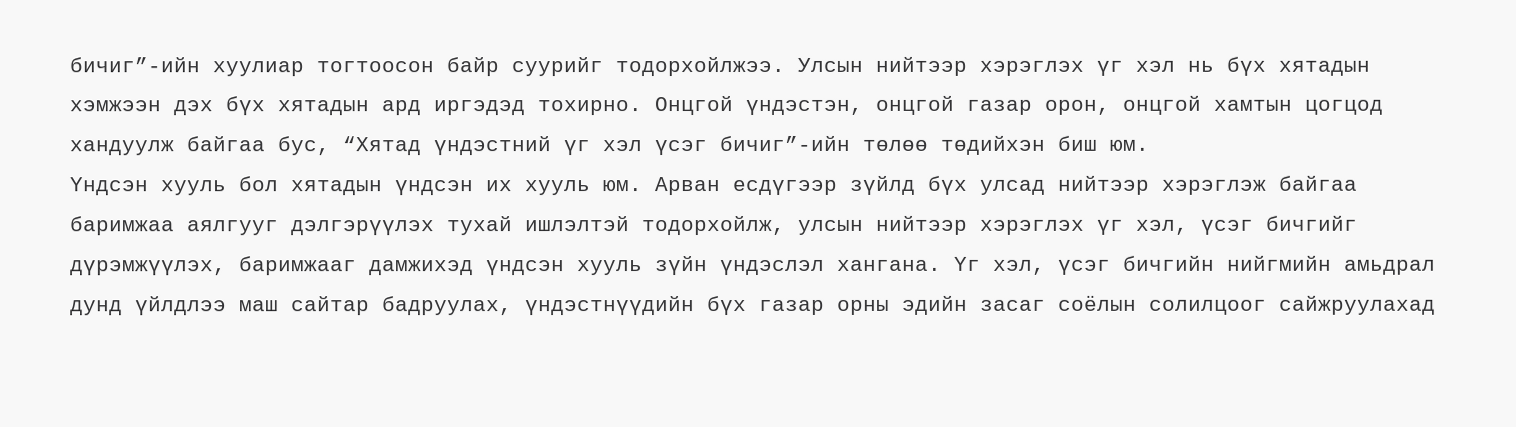бичиг”-ийн хуулиар тогтоосон байр суурийг тодорхойлжээ. Улсын нийтээр хэрэглэх үг хэл нь бүх хятадын хэмжээн дэх бүх хятадын ард иргэдэд тохирно. Онцгой үндэстэн, онцгой газар орон, онцгой хамтын цогцод хандуулж байгаа бус, “Хятад үндэстний үг хэл үсэг бичиг”-ийн төлөө төдийхэн биш юм.
Үндсэн хууль бол хятадын үндсэн их хууль юм. Арван есдүгээр зүйлд бүх улсад нийтээр хэрэглэж байгаа баримжаа аялгууг дэлгэрүүлэх тухай ишлэлтэй тодорхойлж, улсын нийтээр хэрэглэх үг хэл, үсэг бичгийг дүрэмжүүлэх, баримжааг дамжихэд үндсэн хууль зүйн үндэслэл хангана. Үг хэл, үсэг бичгийн нийгмийн амьдрал дунд үйлдлээ маш сайтар бадруулах, үндэстнүүдийн бүх газар орны эдийн засаг соёлын солилцоог сайжруулахад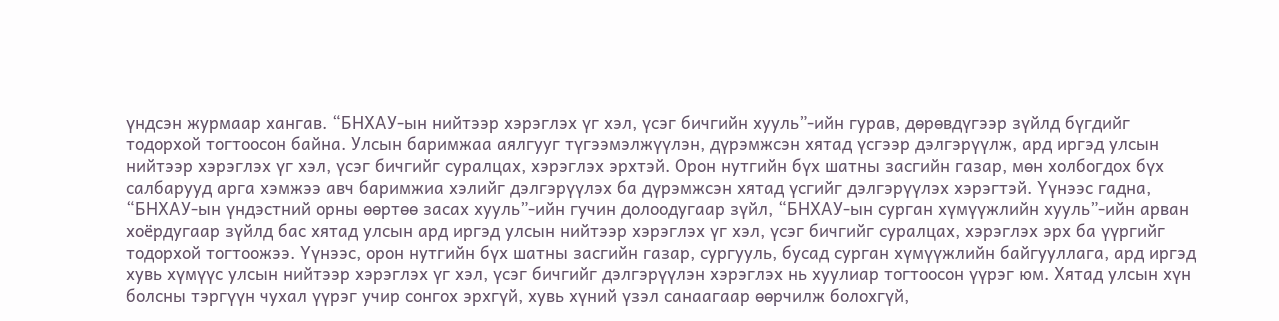үндсэн журмаар хангав. “БНХАУ-ын нийтээр хэрэглэх үг хэл, үсэг бичгийн хууль”-ийн гурав, дөрөвдүгээр зүйлд бүгдийг тодорхой тогтоосон байна. Улсын баримжаа аялгууг түгээмэлжүүлэн, дүрэмжсэн хятад үсгээр дэлгэрүүлж, ард иргэд улсын нийтээр хэрэглэх үг хэл, үсэг бичгийг суралцах, хэрэглэх эрхтэй. Орон нутгийн бүх шатны засгийн газар, мөн холбогдох бүх салбарууд арга хэмжээ авч баримжиа хэлийг дэлгэрүүлэх ба дүрэмжсэн хятад үсгийг дэлгэрүүлэх хэрэгтэй. Үүнээс гадна, “БНХАУ-ын үндэстний орны өөртөө засах хууль”-ийн гучин долоодугаар зүйл, “БНХАУ-ын сурган хүмүүжлийн хууль”-ийн арван хоёрдугаар зүйлд бас хятад улсын ард иргэд улсын нийтээр хэрэглэх үг хэл, үсэг бичгийг суралцах, хэрэглэх эрх ба үүргийг тодорхой тогтоожээ. Үүнээс, орон нутгийн бүх шатны засгийн газар, сургууль, бусад сурган хүмүүжлийн байгууллага, ард иргэд хувь хүмүүс улсын нийтээр хэрэглэх үг хэл, үсэг бичгийг дэлгэрүүлэн хэрэглэх нь хуулиар тогтоосон үүрэг юм. Хятад улсын хүн болсны тэргүүн чухал үүрэг учир сонгох эрхгүй, хувь хүний үзэл санаагаар өөрчилж болохгүй,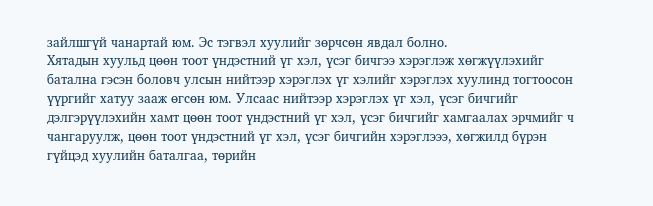зайлшгүй чанартай юм. Эс тэгвэл хуулийг зөрчсөн явдал болно.
Хятадын хуульд цөөн тоот үндэстний үг хэл, үсэг бичгээ хэрэглэж хөгжүүлэхийг батална гэсэн боловч улсын нийтээр хэрэглэх үг хэлийг хэрэглэх хуулинд тогтоосон үүргийг хатуу зааж өгсөн юм. Улсаас нийтээр хэрэглэх үг хэл, үсэг бичгийг дэлгэрүүлэхийн хамт цөөн тоот үндэстний үг хэл, үсэг бичгийг хамгаалах эрчмийг ч чангаруулж, цөөн тоот үндэстний үг хэл, үсэг бичгийн хэрэглэээ, хөгжилд бүрэн гүйцэд хуулийн баталгаа, төрийн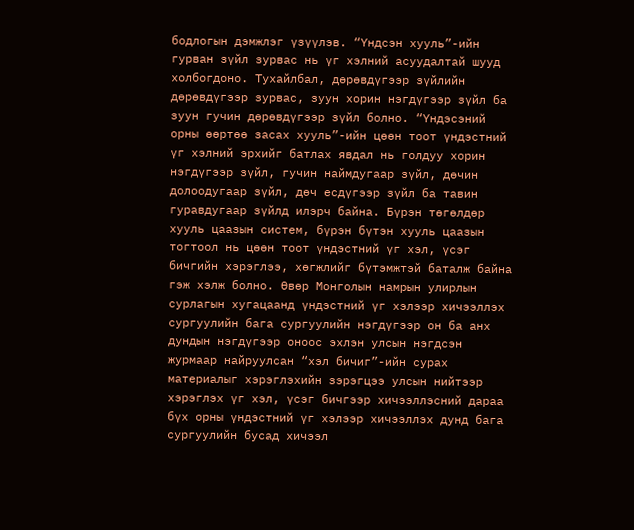бодлогын дэмжлэг үзүүлэв. “Үндсэн хууль”-ийн гурван зүйл зурвас нь үг хэлний асуудалтай шууд холбогдоно. Тухайлбал, дөрөвдүгээр зүйлийн дөрөвдүгээр зурвас, зуун хорин нэгдүгээр зүйл ба зуун гучин дөрөвдүгээр зүйл болно. “Үндэсэний орны өөртөө засах хууль”-ийн цөөн тоот үндэстний үг хэлний эрхийг батлах явдал нь голдуу хорин нэгдүгээр зүйл, гучин наймдугаар зүйл, дөчин долоодугаар зүйл, дөч есдүгээр зүйл ба тавин гуравдугаар зүйлд илэрч байна. Бүрэн төгөлдөр хууль цаазын систем, бүрэн бүтэн хууль цаазын тогтоол нь цөөн тоот үндэстний үг хэл, үсэг бичгийн хэрэглээ, хөгжлийг бүтэмжтэй баталж байна гэж хэлж болно. Өвөр Монголын намрын улирлын сурлагын хугацаанд үндэстний үг хэлээр хичээллэх сургуулийн бага сургуулийн нэгдүгээр он ба анх дундын нэгдүгээр оноос эхлэн улсын нэгдсэн журмаар найруулсан “хэл бичиг”-ийн сурах материалыг хэрэглэхийн зэрэгцээ улсын нийтээр хэрэглэх үг хэл, үсэг бичгээр хичээллэсний дараа бүх орны үндэстний үг хэлээр хичээллэх дунд бага сургуулийн бусад хичээл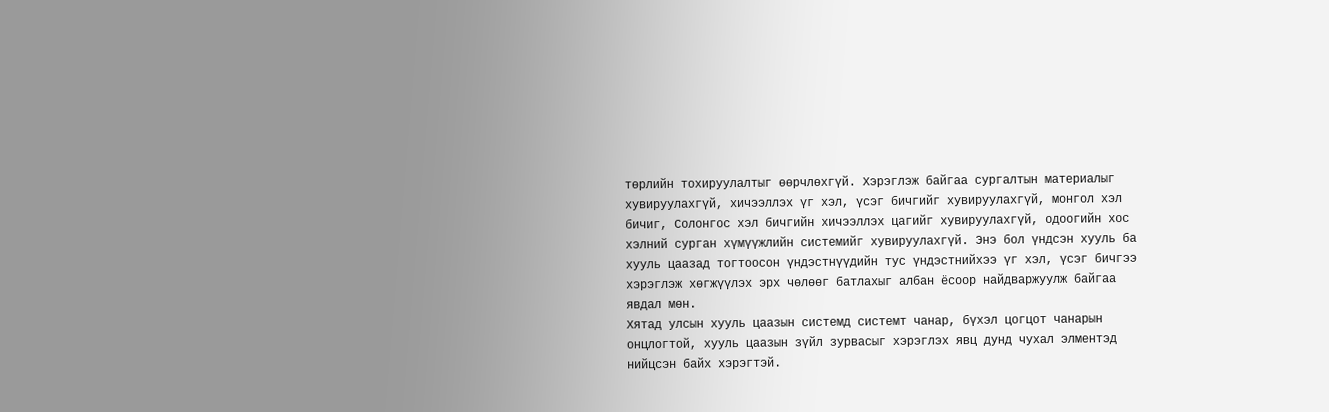төрлийн тохируулалтыг өөрчлөхгүй. Хэрэглэж байгаа сургалтын материалыг хувируулахгүй, хичээллэх үг хэл, үсэг бичгийг хувируулахгүй, монгол хэл бичиг, Солонгос хэл бичгийн хичээллэх цагийг хувируулахгүй, одоогийн хос хэлний сурган хүмүүжлийн системийг хувируулахгүй. Энэ бол үндсэн хууль ба хууль цаазад тогтоосон үндэстнүүдийн тус үндэстнийхээ үг хэл, үсэг бичгээ хэрэглэж хөгжүүлэх эрх чөлөөг батлахыг албан ёсоор найдваржуулж байгаа явдал мөн.
Хятад улсын хууль цаазын системд системт чанар, бүхэл цогцот чанарын онцлогтой, хууль цаазын зүйл зурвасыг хэрэглэх явц дунд чухал элментэд нийцсэн байх хэрэгтэй.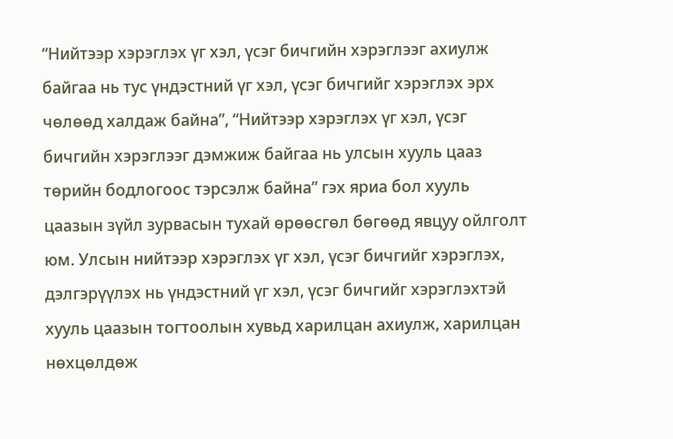“Нийтээр хэрэглэх үг хэл, үсэг бичгийн хэрэглээг ахиулж байгаа нь тус үндэстний үг хэл, үсэг бичгийг хэрэглэх эрх чөлөөд халдаж байна”, “Нийтээр хэрэглэх үг хэл, үсэг бичгийн хэрэглээг дэмжиж байгаа нь улсын хууль цааз төрийн бодлогоос тэрсэлж байна” гэх яриа бол хууль цаазын зүйл зурвасын тухай өрөөсгөл бөгөөд явцуу ойлголт юм. Улсын нийтээр хэрэглэх үг хэл, үсэг бичгийг хэрэглэх, дэлгэрүүлэх нь үндэстний үг хэл, үсэг бичгийг хэрэглэхтэй хууль цаазын тогтоолын хувьд харилцан ахиулж, харилцан нөхцөлдөж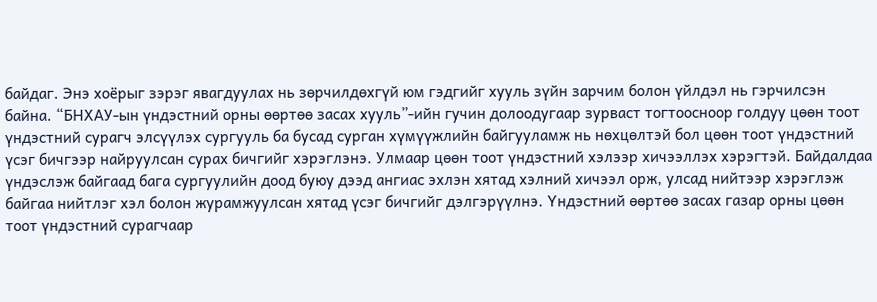байдаг. Энэ хоёрыг зэрэг явагдуулах нь зөрчилдөхгүй юм гэдгийг хууль зүйн зарчим болон үйлдэл нь гэрчилсэн байна. “БНХАУ-ын үндэстний орны өөртөө засах хууль”-ийн гучин долоодугаар зурваст тогтоосноор голдуу цөөн тоот үндэстний сурагч элсүүлэх сургууль ба бусад сурган хүмүүжлийн байгууламж нь нөхцөлтэй бол цөөн тоот үндэстний үсэг бичгээр найруулсан сурах бичгийг хэрэглэнэ. Улмаар цөөн тоот үндэстний хэлээр хичээллэх хэрэгтэй. Байдалдаа үндэслэж байгаад бага сургуулийн доод буюу дээд ангиас эхлэн хятад хэлний хичээл орж, улсад нийтээр хэрэглэж байгаа нийтлэг хэл болон журамжуулсан хятад үсэг бичгийг дэлгэрүүлнэ. Үндэстний өөртөө засах газар орны цөөн тоот үндэстний сурагчаар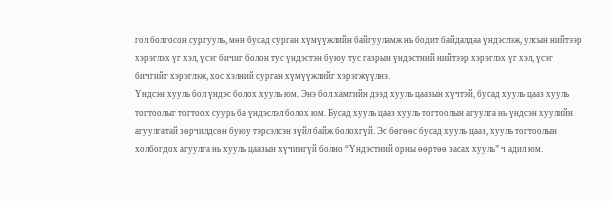гол болгосон сургууль, мөн бусад сурган хүмүүжлийн байгууламж нь бодит байдалдаа үндэслэж, улсын нийтээр хэрэглэх үг хэл, үсэг бичиг болон тус үндэстэн буюу тус газрын үндэстний нийтээр хэрэглэх үг хэл, үсэг бичгийг хэрэглэж, хос хэлний сурган хүмүүжлийг хэрэгжүүлнэ.
Үндсэн хууль бол үндэс болох хууль юм. Энэ бол хамгийн дээд хууль цаазын хүчтэй, бусад хууль цааз хууль тогтоолыг тогтоох суурь ба үндэслэл болох юм. Бусад хууль цааз хууль тогтоолын агуулга нь үндсэн хуулийн агуулгатай зөрчилдсөн буюу тэрсэлсэн зүйл байж болохгүй. Эс бөгөөс бусад хууль цааз, хууль тогтоолын холбогдох агуулга нь хууль цаазын хүчингүй болно “Үндэстний орны өөртөө засах хууль” ч адил юм.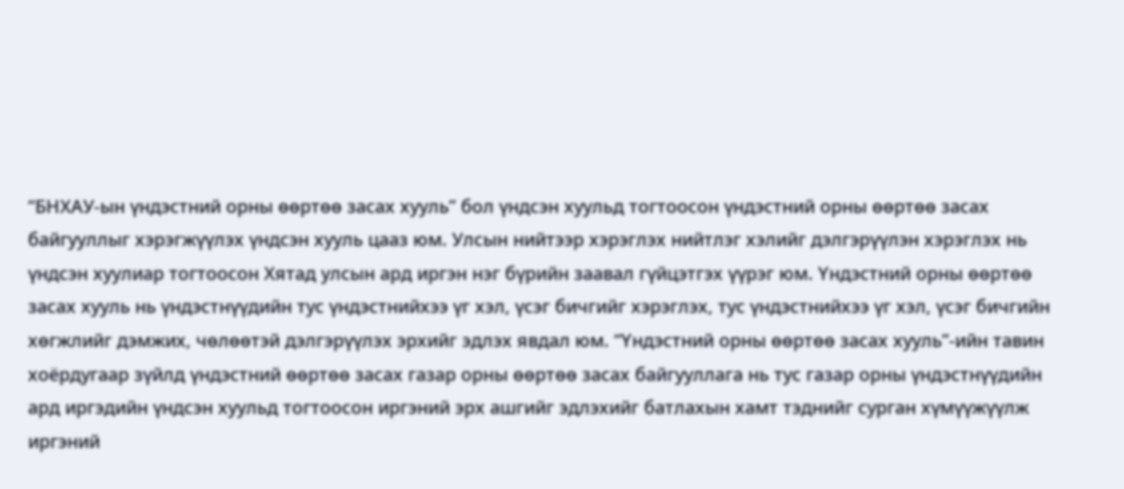“БНХАУ-ын үндэстний орны өөртөө засах хууль” бол үндсэн хуульд тогтоосон үндэстний орны өөртөө засах байгууллыг хэрэгжүүлэх үндсэн хууль цааз юм. Улсын нийтээр хэрэглэх нийтлэг хэлийг дэлгэрүүлэн хэрэглэх нь үндсэн хуулиар тогтоосон Хятад улсын ард иргэн нэг бүрийн заавал гүйцэтгэх үүрэг юм. Үндэстний орны өөртөө засах хууль нь үндэстнүүдийн тус үндэстнийхээ үг хэл, үсэг бичгийг хэрэглэх, тус үндэстнийхээ үг хэл, үсэг бичгийн хөгжлийг дэмжих, чөлөөтэй дэлгэрүүлэх эрхийг эдлэх явдал юм. “Үндэстний орны өөртөө засах хууль”-ийн тавин хоёрдугаар зүйлд үндэстний өөртөө засах газар орны өөртөө засах байгууллага нь тус газар орны үндэстнүүдийн ард иргэдийн үндсэн хуульд тогтоосон иргэний эрх ашгийг эдлэхийг батлахын хамт тэднийг сурган хүмүүжүүлж иргэний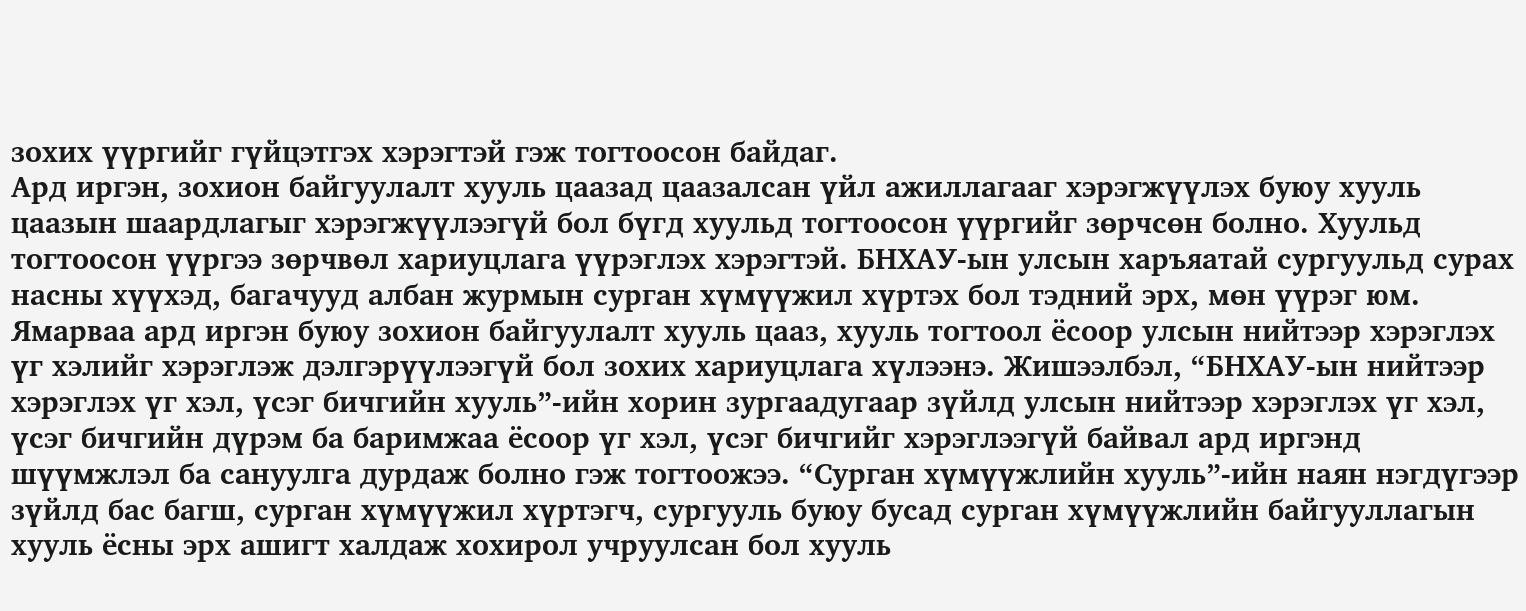зохих үүргийг гүйцэтгэх хэрэгтэй гэж тогтоосон байдаг.
Ард иргэн, зохион байгуулалт хууль цаазад цаазалсан үйл ажиллагааг хэрэгжүүлэх буюу хууль цаазын шаардлагыг хэрэгжүүлээгүй бол бүгд хуульд тогтоосон үүргийг зөрчсөн болно. Хуульд тогтоосон үүргээ зөрчвөл хариуцлага үүрэглэх хэрэгтэй. БНХАУ-ын улсын харъяатай сургуульд сурах насны хүүхэд, багачууд албан журмын сурган хүмүүжил хүртэх бол тэдний эрх, мөн үүрэг юм.
Ямарваа ард иргэн буюу зохион байгуулалт хууль цааз, хууль тогтоол ёсоор улсын нийтээр хэрэглэх үг хэлийг хэрэглэж дэлгэрүүлээгүй бол зохих хариуцлага хүлээнэ. Жишээлбэл, “БНХАУ-ын нийтээр хэрэглэх үг хэл, үсэг бичгийн хууль”-ийн хорин зургаадугаар зүйлд улсын нийтээр хэрэглэх үг хэл, үсэг бичгийн дүрэм ба баримжаа ёсоор үг хэл, үсэг бичгийг хэрэглээгүй байвал ард иргэнд шүүмжлэл ба сануулга дурдаж болно гэж тогтоожээ. “Сурган хүмүүжлийн хууль”-ийн наян нэгдүгээр зүйлд бас багш, сурган хүмүүжил хүртэгч, сургууль буюу бусад сурган хүмүүжлийн байгууллагын хууль ёсны эрх ашигт халдаж хохирол учруулсан бол хууль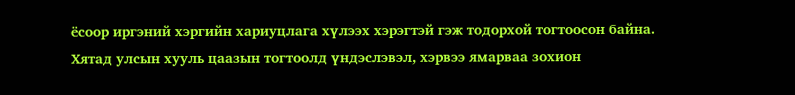ёсоор иргэний хэргийн хариуцлага хүлээх хэрэгтэй гэж тодорхой тогтоосон байна.
Хятад улсын хууль цаазын тогтоолд үндэслэвэл, хэрвээ ямарваа зохион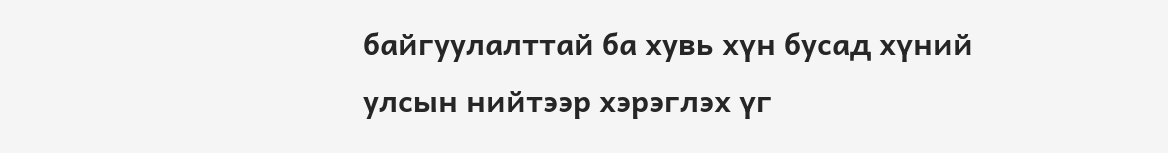байгуулалттай ба хувь хүн бусад хүний улсын нийтээр хэрэглэх үг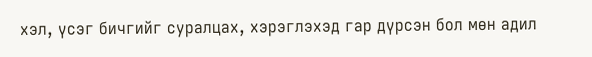хэл, үсэг бичгийг суралцах, хэрэглэхэд гар дүрсэн бол мөн адил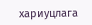хариуцлага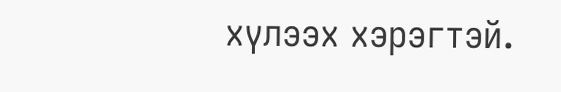хүлээх хэрэгтэй.